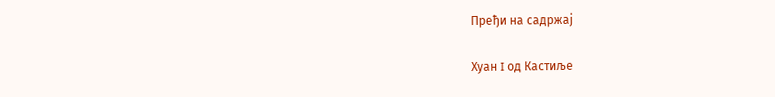Пређи на садржај

Хуан I од Кастиље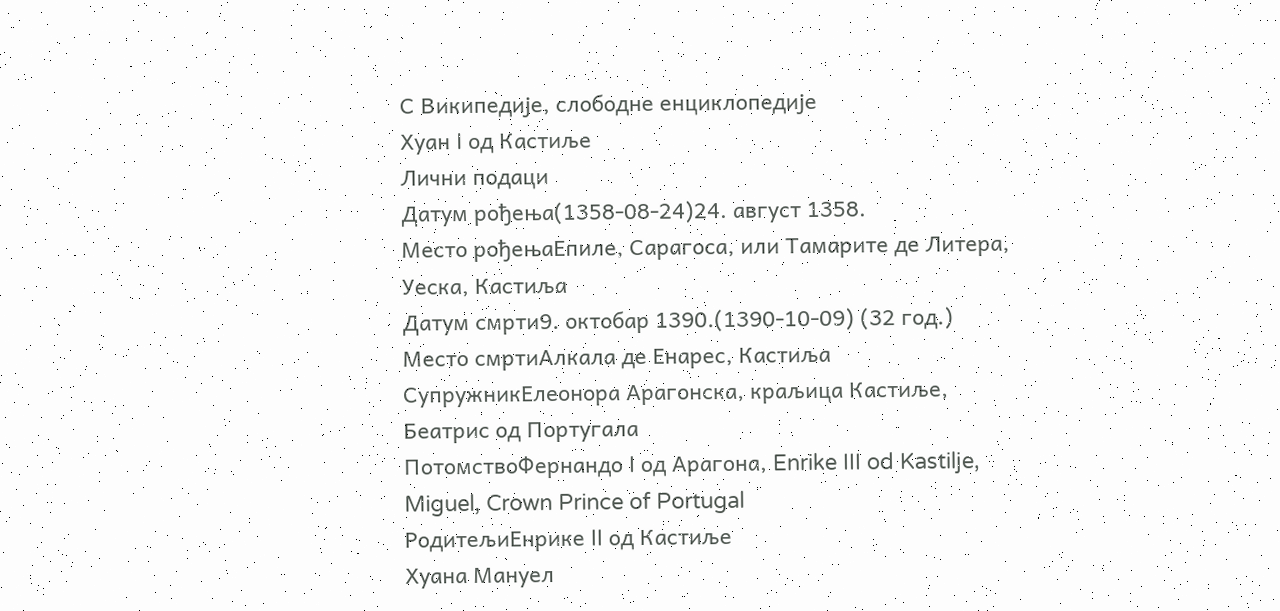С Википедије, слободне енциклопедије
Хуан I од Кастиље
Лични подаци
Датум рођења(1358-08-24)24. август 1358.
Место рођењаЕпиле, Сарагоса, или Тамарите де Литера, Уеска, Кастиља
Датум смрти9. октобар 1390.(1390-10-09) (32 год.)
Место смртиАлкала де Енарес, Кастиља
СупружникЕлеонора Арагонска, краљица Кастиље, Беатрис од Португала
ПотомствоФернандо I од Арагона, Enrike III od Kastilje, Miguel, Crown Prince of Portugal
РодитељиЕнрике II од Кастиље
Хуана Мануел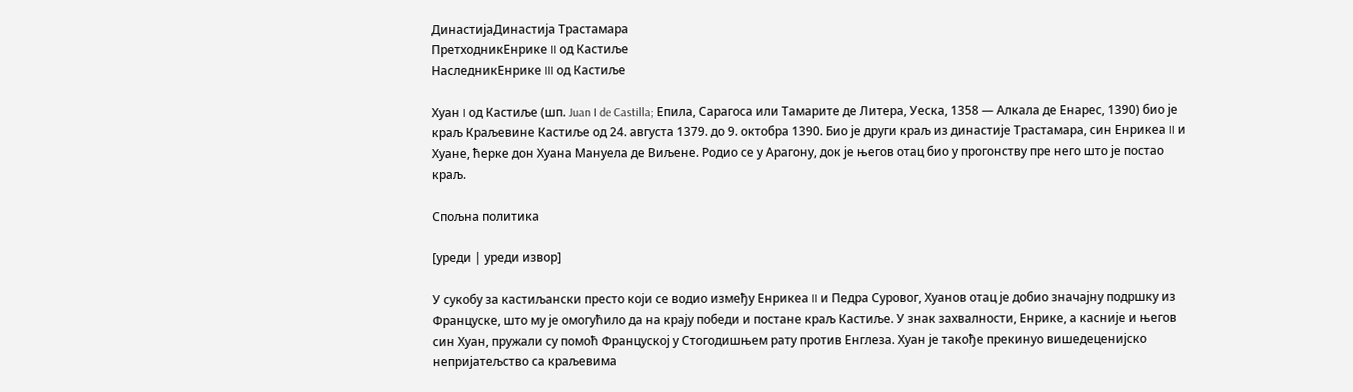ДинастијаДинастија Трастамара
ПретходникЕнрике II од Кастиље
НаследникЕнрике III од Кастиље

Хуан I од Кастиље (шп. Juan I de Castilla; Епила, Сарагоса или Тамарите де Литера, Уеска, 1358 — Алкала де Енарес, 1390) био је краљ Краљевине Кастиље од 24. августа 1379. до 9. октобра 1390. Био је други краљ из династије Трастамара, син Енрикеа II и Хуане, ћерке дон Хуана Мануела де Виљене. Родио се у Арагону, док је његов отац био у прогонству пре него што је постао краљ.

Спољна политика

[уреди | уреди извор]

У сукобу за кастиљански престо који се водио између Енрикеа II и Педра Суровог, Хуанов отац је добио значајну подршку из Француске, што му је омогућило да на крају победи и постане краљ Кастиље. У знак захвалности, Енрике, а касније и његов син Хуан, пружали су помоћ Француској у Стогодишњем рату против Енглеза. Хуан је такође прекинуо вишедеценијско непријатељство са краљевима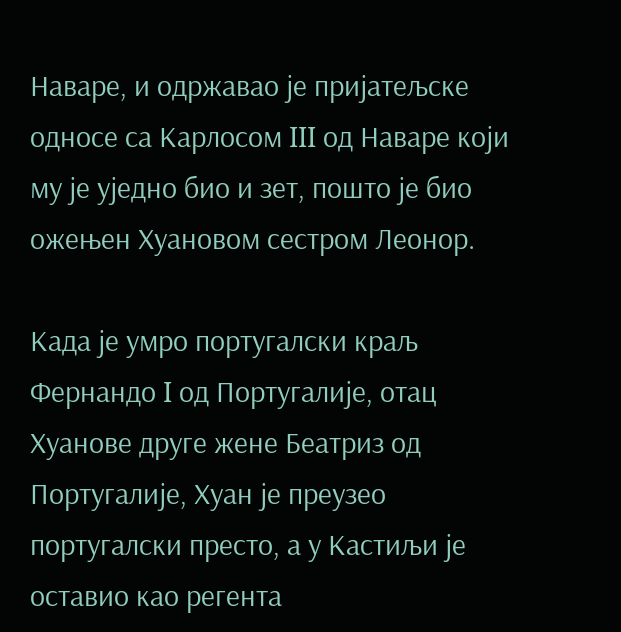Наваре, и одржавао је пријатељске односе са Карлосом III од Наваре који му је уједно био и зет, пошто је био ожењен Хуановом сестром Леонор.

Када је умро португалски краљ Фернандо I од Португалије, отац Хуанове друге жене Беатриз од Португалије, Хуан је преузео португалски престо, а у Кастиљи је оставио као регента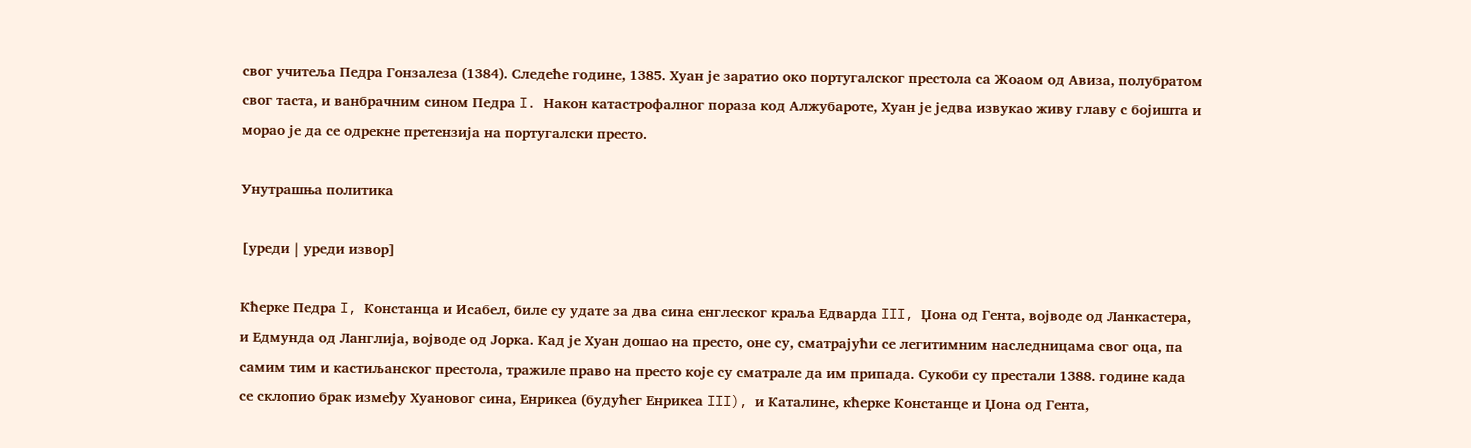свог учитеља Педра Гонзалеза (1384). Следеће године, 1385. Хуан је заратио око португалског престола са Жоаом од Авиза, полубратом свог таста, и ванбрачним сином Педра I. Након катастрофалног пораза код Алжубароте, Хуан је једва извукао живу главу с бојишта и морао је да се одрекне претензија на португалски престо.

Унутрашња политика

[уреди | уреди извор]

Кћерке Педра I, Констанца и Исабел, биле су удате за два сина енглеског краља Едварда III, Џона од Гента, војводе од Ланкастера, и Едмунда од Ланглија, војводе од Јорка. Кад је Хуан дошао на престо, оне су, сматрајући се легитимним наследницама свог оца, па самим тим и кастиљанског престола, тражиле право на престо које су сматрале да им припада. Сукоби су престали 1388. године када се склопио брак између Хуановог сина, Енрикеа (будућег Енрикеа III), и Каталине, кћерке Констанце и Џона од Гента,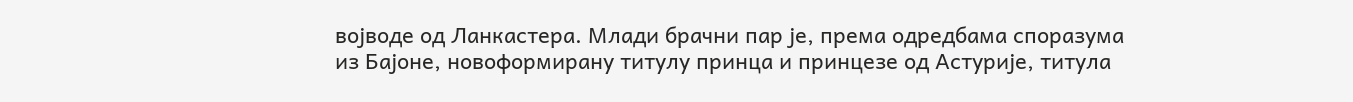војводе од Ланкастера. Млади брачни пар је, према одредбама споразума из Бајоне, новоформирану титулу принца и принцезе од Астурије, титула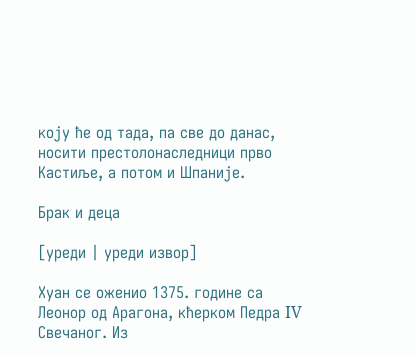коју ће од тада, па све до данас, носити престолонаследници прво Кастиље, а потом и Шпаније.

Брак и деца

[уреди | уреди извор]

Хуан се оженио 1375. године са Леонор од Арагона, кћерком Педра IV Свечаног. Из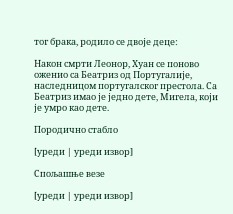тог брака, родило се двоје деце:

Након смрти Леонор, Хуан се поново оженио са Беатриз од Португалије, наследницом португалског престола. Са Беатриз имао је једно дете, Мигела, који је умро као дете.

Породично стабло

[уреди | уреди извор]

Спољашње везе

[уреди | уреди извор]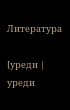Литература

[уреди | уреди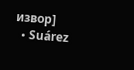извор]
  • Suárez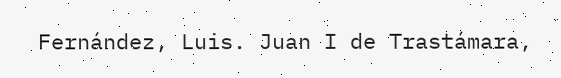Fernández, Luis. Juan I de Trastámara,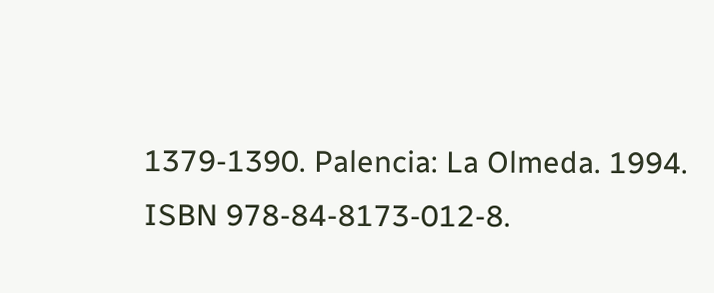1379-1390. Palencia: La Olmeda. 1994. ISBN 978-84-8173-012-8.